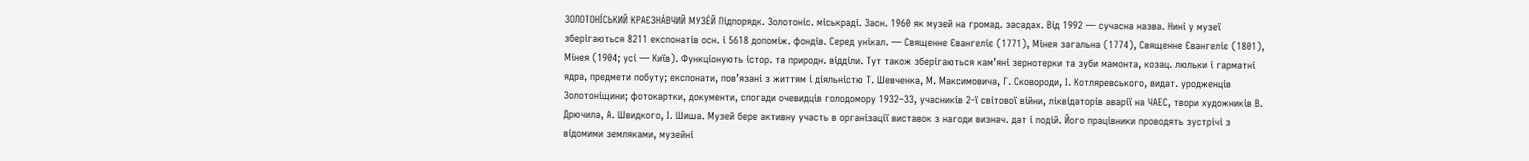ЗОЛОТОНІ́СЬКИЙ КРАЄЗНА́ВЧИЙ МУЗЕ́Й Підпорядк. Золотоніс. міськраді. Засн. 1960 як музей на громад. засадах. Від 1992 — сучасна назва. Нині у музеї зберігаються 8211 експонатів осн. і 5618 допоміж. фондів. Серед унікал. — Священне Євангеліє (1771), Мінея загальна (1774), Священне Євангеліє (1801), Мінея (1904; усі — Київ). Функціонують істор. та природн. відділи. Тут також зберігаються камʼяні зернотерки та зуби мамонта, козац. люльки і гарматні ядра, предмети побуту; експонати, повʼязані з життям і діяльністю Т. Шевченка, М. Максимовича, Г. Сковороди, І. Котляревського, видат. уродженців Золотоніщини; фотокартки, документи, спогади очевидців голодомору 1932–33, учасників 2-ї світової війни, ліквідаторів аварії на ЧАЕС, твори художників В. Дрючила, А. Швидкого, І. Шиша. Музей бере активну участь в організації виставок з нагоди визнач. дат і подій. Його працівники проводять зустрічі з відомими земляками, музейні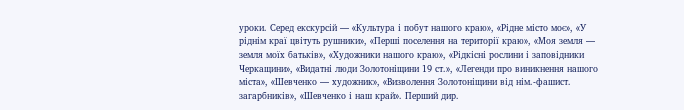уроки. Серед екскурсій — «Культура і побут нашого краю», «Рідне місто моє», «У ріднім краї цвітуть рушники», «Перші поселення на території краю», «Моя земля — земля моїх батьків», «Художники нашого краю», «Рідкісні рослини і заповідники Черкащини», «Видатні люди Золотоніщини 19 ст.», «Легенди про виникнення нашого міста», «Шевченко — художник», «Визволення Золотоніщини від нім.-фашист. загарбників», «Шевченко і наш край». Перший дир.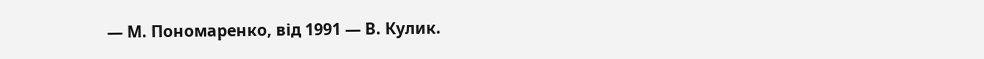— М. Пономаренко, від 1991 — В. Кулик.